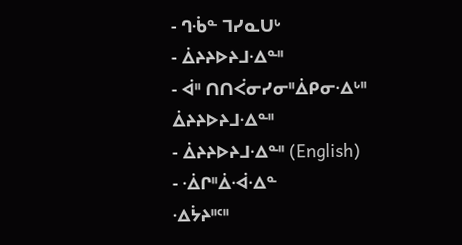- ᒉᐧᑳᓐ ᒣᓯᓇᑌᒡ
- ᐄᔨᔨᐅᔨᒧᐧᐃᓐᐦ
- ᐋᐦ ᑎᑎᐹᓂᓯᓂᐦᐄᑭᓂᐧᐃᒡᐦ ᐄᔨᔨᐅᔨᒧᐧᐃᓐᐦ
- ᐄᔨᔨᐅᔨᒧᐧᐃᓐᐦ (English)
- ᐧᐄᒋᐦᐄᐧᐋᐧᐃᓐ
ᐧᐃᔮᔨᐦᑦᐦ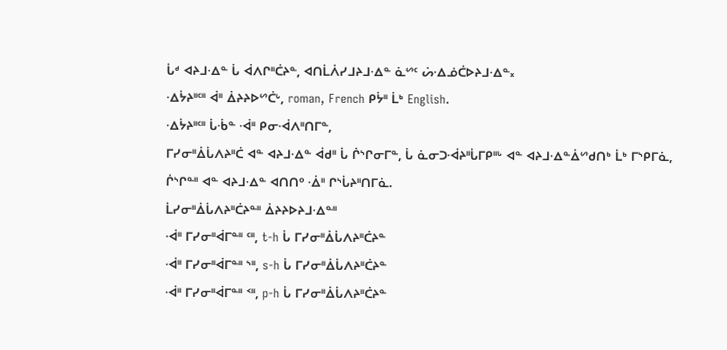ᒑᒄ ᐊᔨᒧᐧᐃᓐ ᒑ ᐋᐱᒋᐦᑖᔨᓐ, ᐊᑎᒫᐲᓯᒧᔨᒧᐧᐃᓐ ᓈᔥᑦ ᔖᐧᐃᓅᑖᐅᔨᒧᐧᐃᓐ᙮
ᐧᐃᔮᔨᐦᑦᐦ ᐋᐦ ᐄᔨᔨᐅᔥᑖᒡ, roman, French ᑭᔮᐦ ᒫᒃ English.
ᐧᐃᔮᔨᐦᑦᐦ ᒑᐧᑳᓐ ᐧᐋᐦ ᑭᓂᐧᐋᐱᐦᑎᒥᓐ,
ᒥᓯᓂᐦᐄᒑᐱᔨᐦᑖ ᐊᓐ ᐊᔨᒧᐧᐃᓐ ᐋᑯᐦ ᒑ ᒌᔅᒋᓂᒥᓐ, ᒑ ᓈᓂᑐᐧᐋᔨᐦᒑᒥᑭᐦᒡ ᐊᓐ ᐊᔨᒧᐧᐃᓐᐄᔥᑯᑎᒃ ᒫᒃ ᒥᔅᑭᒥᓈ, ᒌᔅᒋᓐᐦ ᐊᓐ ᐊᔨᒧᐧᐃᓐ ᐊᑎᑎᐤ ᐧᐄᐦ ᒋᔅᒑᔨᐦᑎᒥᓈ.
ᒫᓯᓂᐦᐄᒑᐱᔨᐦᑖᔨᓐᐦ ᐄᔨᔨᐅᔨᒧᐧᐃᓐᐦ
ᐧᐋᐦ ᒥᓯᓂᐦᐋᒥᓐᐦ ᑦᐦ, t-h ᒑ ᒥᓯᓂᐦᐄᒑᐱᔨᐦᑖᔨᓐ
ᐧᐋᐦ ᒥᓯᓂᐦᐋᒥᓐᐦ ᔅᐦ, s-h ᒑ ᒥᓯᓂᐦᐄᒑᐱᔨᐦᑖᔨᓐ
ᐧᐋᐦ ᒥᓯᓂᐦᐋᒥᓐᐦ ᑉᐦ, p-h ᒑ ᒥᓯᓂᐦᐄᒑᐱᔨᐦᑖᔨᓐ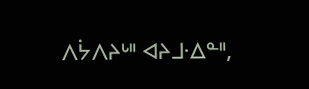ᐱᔮᐱᔨᒡᐦ ᐊᔨᒧᐧᐃᓐᐦ,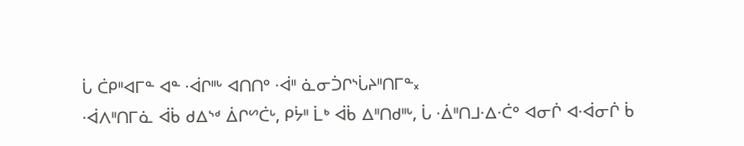ᒑ ᑖᑭᐦᐊᒥᓐ ᐊᓐ ᐧᐋᒋᐦᒡ ᐊᑎᑎᐤ ᐧᐋᐦ ᓈᓂᑑᒋᔅᒑᔨᐦᑎᒥᓐ᙮
ᐧᐋᐱᐦᑎᒥᓈ ᐋᑳ ᑯᐃᔅᒄ ᐄᒋᔥᑖᒡ, ᑭᔮᐦ ᒫᒃ ᐋᑳ ᐃᐦᑎᑯᐦᒡ, ᒑ ᐧᐄᐦᑎᒧᐧᐃᐧᑖᐤ ᐊᓂᒌ ᐊᐧᐋᓂᒌ ᑳ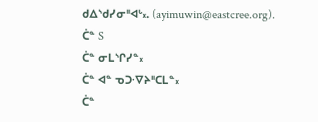ᑯᐃᔅᑯᓯᓂᐦᐊᒡ᙮. (ayimuwin@eastcree.org).
ᑖᓐ S
ᑖᓐ ᓂᒪᔅᒋᓯᓐ᙮
ᑖᓐ ᐊᓐ ᓀᑐᐧᐁᔨᐦᑕᒪᓐ᙮
ᑖᓐ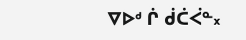ᐁᐅᒄ ᒌ ᑰᑖᐹᓐ᙮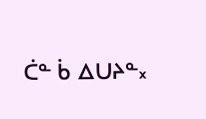ᑖᓐ ᑳ ᐃᑌᔨᓐ᙮